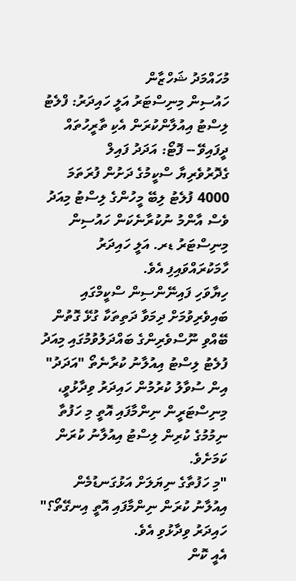މުހައްމަދު ޝަހްޒާން
ހައުސިން މިނިސްޓަރު އަލީ ހައިދަރު: ފްލެޓު ލިސްޓު އިއުލާންކުރަން އެކި ތާރީހުތައް ދީފައިވޭ -- ފޮޓޯ: އަދަދު ފައިލް
ގެދޮރުވެރިޔާ ސްކީމުގެ ދަށުން ފުރަތަމަ 4000 ފުލެޓު ލިބޭ މީހުންގެ ލިސްޓު މިއަދު ވެސް އާންމު ނުކުރާނެކަން ހައުސިން މިނިސްޓަރު ޑރ. އަލީ ހައިދަރު ހާމަކުރައްވައިފި އެވެ.
ހިޔާވަހި ފައިނޭންސިން ސްކީމްގައި ބައިވެރިވުމަށް ދިމަވާ ދަތިތަކާ ގުޅޭ ގޮތުން ބޭއްވި ނޫސްވެރިންގެ ބައްދަލުވުމުގައި މިއަދު ފުލެޓު ލިސްޓު އިއުލާނު ކުރާނެތޯ "އަދަދު" އިން ސުވާލު ކުރުމުން ހައިދަރު ވިދާޅުވީ، މިނިސްޓަރީން ނިންމާފައި އޮތީ މި ހަފުތާ ނިމުމުގެ ކުރިން ލިސްޓު އިއުލާނު ކުރަން ކަމަށެވެ.
"މި ހަފުތާގެ ނިޔަލަށް އަޅުގަނޑުމެން އިއުލާނު ކުރަން ނިންމާފައި އޮތީ އިނގޭތޯ؟" ހައިދަރު ވިދާޅުވި އެވެ.
އެއީ ކޮން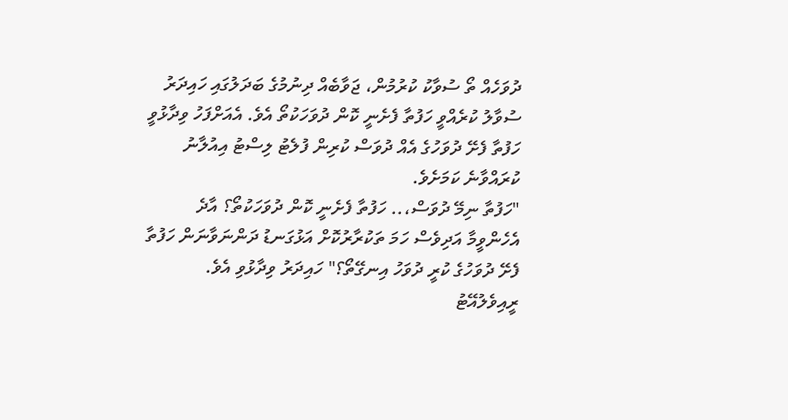ދުވަހެއް ތޯ ސުވާކު ކުރުމުން، ޖަވާބެއް ދިނުމުގެ ބަދަލުގައި ހައިދަރު ސުވާލު ކުރެއްވީ ހަފުތާ ފެށެނީ ކޮން ދުވަހަކުތޯ އެވެ. އެއަށްފަހު ވިދާޅުވީ ހަފުތާ ފެށޭ ދުވަހުގެ އެއް ދުވަސް ކުރިން ފުލެޓު ލިސްޓު އިއުލާނު ކުރައްވާނެ ކަމަށެވެ.
"ހަފުތާ ނިމޭ ދުވަސް،.. ހަފުތާ ފެށެނީ ކޮން ދުވަހަކުތޯ؟ އާދެ އެހެންވީމާ އަދިވެސް ހަމަ ތަކުރާރުކޮށް އަޅުގަނޑު ދަންނަވާނަން ހަފުތާ ފެށޭ ދުވަހުގެ ކުރީ ދުވަހު އިނގޭތޯ؟" ހައިދަރު ވިދާޅުވި އެވެ.
ރީއިވެލުއޭޓު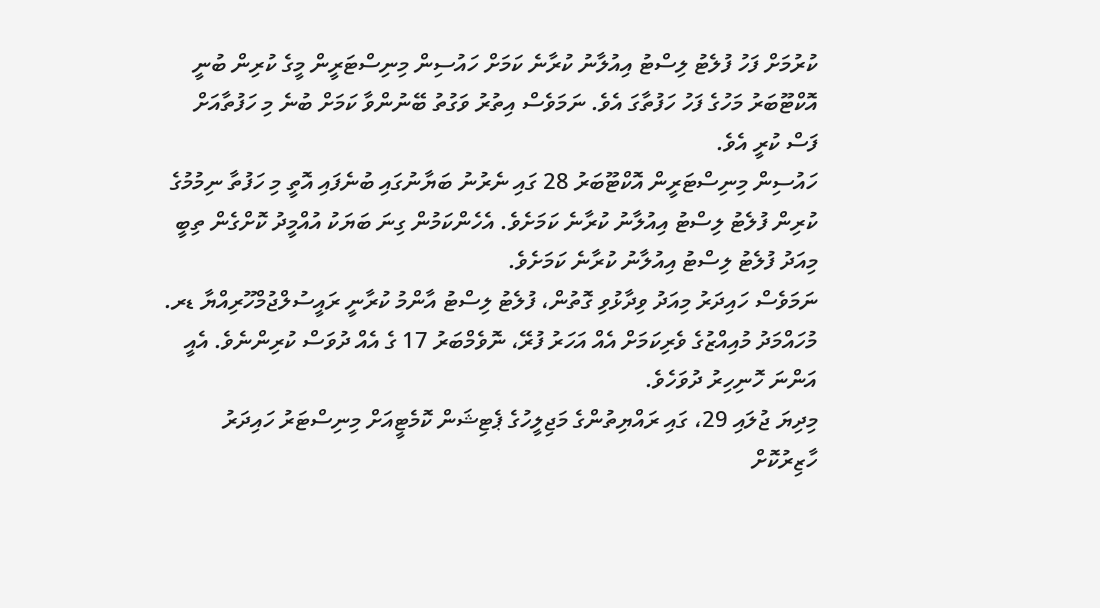ކުރުމަށް ފަހު ފުލެޓު ލިސްޓު އިއުލާނު ކުރާނެ ކަމަށް ހައުސިން މިނިސްޓަރީން މީގެ ކުރިން ބުނީ އޮކްޓޫބަރު މަހުގެ ފަހު ހަފުތާގަ އެވެ. ނަމަވެސް އިތުރު ވަގުތު ބޭނުންވާ ކަމަށް ބުނެ މި ހަފުތާއަށް ފަސް ކުރީ އެވެ.
ހައުސިން މިނިސްޓަރީން އޮކްޓޫބަރު 28 ގައި ނެރުނު ބަޔާނުގައި ބުނެފައި އޮތީ މި ހަފުތާ ނިމުމުގެ ކުރިން ފުލެޓު ލިސްޓު އިއުލާނު ކުރާނެ ކަމަށެވެ. އެހެންކަމުން ގިނަ ބަޔަކު އުއްމީދު ކޮށްގެން ތިބީ މިއަދު ފުލެޓު ލިސްޓު އިއުލާނު ކުރާނެ ކަމަށެވެ.
ނަމަވެސް ހައިދަރު މިއަދު ވިދާޅުވި ގޮތުން، ފުލެޓު ލިސްޓު އާންމު ކުރާނީ ރައީސުލްޖުމްހޫރިއްޔާ ޑރ. މުހައްމަދު މުއިއްޒުގެ ވެރިކަމަށް އެއް އަހަރު ފުރޭ، ނޮވެމްބަރު 17 ގެ އެއް ދުވަސް ކުރިންނެވެ. އެއީ އަންނަ ހޮނިހިރު ދުވަހެވެ.
މިދިޔަ ޖުލައި 29، ގައި ރައްޔިތުންގެ މަޖިލީހުގެ ޕެޓިޝަން ކޮމެޓީއަށް މިނިސްޓަރު ހައިދަރު ހާޒިރުކޮށް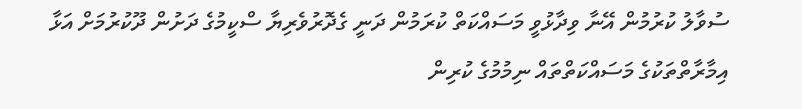ސުވާލު ކުރުމުން އޭނާ ވިދާޅުވީ މަސައްކަތް ކުރަމުން ދަނީ ގެދޮރުވެރިޔާ ސްކީމުގެ ދަށުން ދޫކުރުމަށް އަޅާ އިމާރާތްތަކުގެ މަސައްކަތްތައް ނިމުމުގެ ކުރިން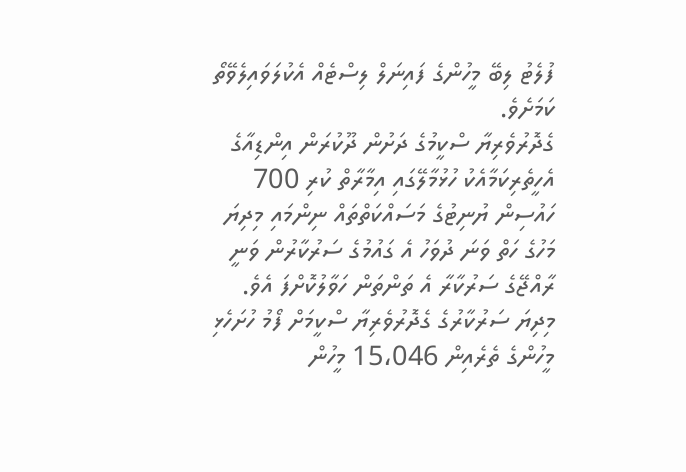ފުލެޓު ލިބޭ މީހުންގެ ފައިނަލް ލިސްޓެއް އެކުލަވައިލެވޭތޯ ކަމަށެވެ.
ގެދޮރުވެރިޔާ ސްކީމުގެ ދަށުން ދޫކުރަން އިންޑިއާގެ އެހީތެރިކަމާއެކު ހުޅުމާލޭގައި އިމާރާތް ކުރި 700 ހައުސިން ޔުނިޓުގެ މަސައްކަތްތައް ނިންމައި މިދިޔަ މަހުގެ ހަތް ވަނަ ދުވަހު އެ ގައުމުގެ ސަރުކާރުން ވަނީ ރާއްޖޭގެ ސަރުކާރާ އެ ތަންތަން ހަވާލުކޮށްފަ އެވެ.
މިދިޔަ ސަރުކާރުގެ ގެދޮރުވެރިޔާ ސްކީމަށް ފޯމު ހުށަހެޅި މީހުންގެ ތެރެއިން 15،046 މީހުން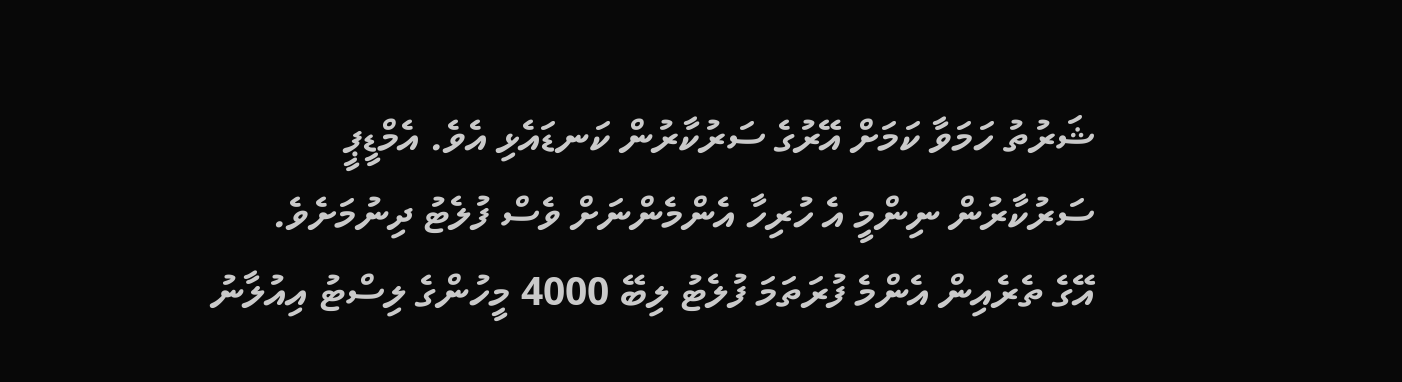ޝަރުތު ހަމަވާ ކަމަށް އޭރުގެ ސަރުކާރުން ކަނޑައެޅި އެވެ. އެމްޑީޕީ ސަރުކާރުން ނިންމީ އެ ހުރިހާ އެންމެންނަށް ވެސް ފުލެޓު ދިނުމަށެވެ.
އޭގެ ތެރެއިން އެންމެ ފުރަތަމަ ފުލެޓު ލިބޭ 4000 މީހުންގެ ލިސްޓު އިއުލާނު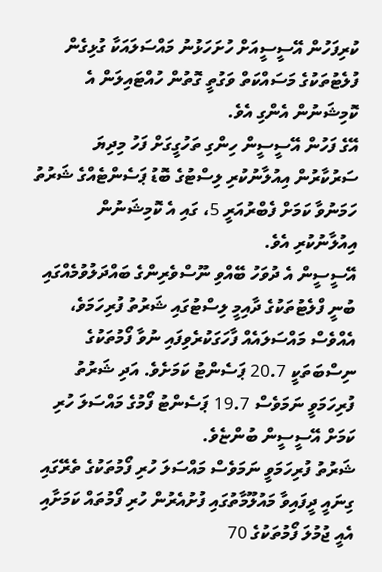ކުރިފަހުން އޭސީސީއަށް ހުށަހަޅުނު މައްސަލައަކާ ގުޅިގެން ފުލެޓުތަކުގެ މަސައްކަތް ވަގުތީ ގޮތުން ހުއްޓައިލަން އެ ކޮމިޝަނުން އެންގި އެވެ.
އޭގެ ފަހުން އޭސީސީން ހިންގި ތަހުގީގަށް ފަހު މިދިޔަ ސަރުކާރުން އިއުލާނުކުރި ލިސްޓުގެ ބޮޑު ޕަސެންޓެއްގެ ޝަރުތު ހަމަނުވާ ކަމަށް ފެބްރުއަރީ 5، ގައި އެ ކޮމިޝަނުން އިއުލާނުކުރި އެވެ.
އޭސީސީން އެ ދުވަހު ބޭއްވި ނޫސްވެރިންގެ ބައްދަލުވުމެއްގައި ބުނީ ފްލެޓުތަކުގެ ދާއިމީ ލިސްޓުގައި ޝަރުތު ފުރިހަމަވެ، އެއްވެސް މައްސަލައެއް ފާހަގަކުރެވިފައި ނުވާ ފޯމުތަކުގެ ނިސްބަތަކީ 20.7 ޕަސެންޓު ކަމަށެވެ. އަދި ޝަރުތު ފުރިހަމަވީ ނަމަވެސް 19.7 ޕަސެންޓު ފޯމުގެ މައްސަލަ ހުރި ކަމަށް އޭސީސީން ބުންޏެވެ.
ޝަރުތު ފުރިހަމަވީ ނަމަވެސް މައްސަލަ ހުރި ފޯމުތަކުގެ ތެރޭގައި ގިނައީ ދީފައިވާ މައުލޫމާތުގައި ފުށުއެރުން ހުރި ފޯމުތައް ކަމަށާއި އެއީ ޖުމުލަ ފޯމުތަކުގެ 70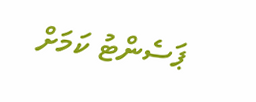ޕަސެންޓު ކަމަށް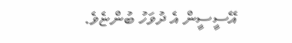އޭސީސީން އެ ދުވަހު ބުންޏެވެ.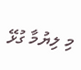މި ލިޔުމާ ގުޅޭ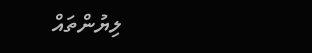ލިޔުންތައް